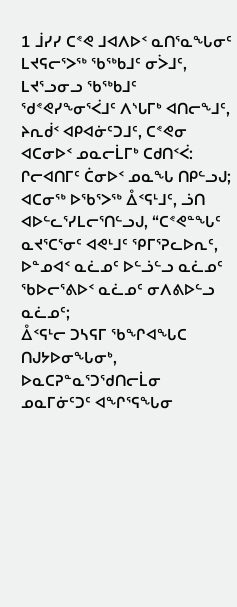1 ᒨᓯᓯ ᑕᕝᕙ ᒧᐊᐱᐅᑉ ᓇᑎᕐᓇᖓᓂᑦ ᒪᔪᕋᓕᕐᐳᖅ ᖃᖅᑲᒧᑦ ᓂᐴᒧᑦ, ᒪᔪᕐᓗᓂᓗ ᖃᖅᑲᒧᑦ ᖁᕝᕙᓯᖕᓂᕐᐹᒧᑦ ᐱᔅᒐᒥᒃ ᐊᑎᓕᖕᒧᑦ, ᔨᕆᑰᑉ ᐊᑭᐊᓃᑦᑐᒧᑦ, ᑕᕝᕙᓂ ᐊᑕᓂᐅᑉ ᓄᓇᓕᒫᒥᒃ ᑕᑯᑎᑉᐹ: ᒋᓕᐊᑎᒥᑦ ᑖᓂᐅᑉ ᓄᓇᖓ ᑎᑭᓪᓗᒍ;
ᐊᑕᓂᖅ ᐅᖃᕐᐳᖅ ᐂᑉᕋᒻᒧᑦ, ᓘᑎ ᐊᐅᓪᓚᕐᓯᒪᓕᕐᑎᓪᓗᒍ, “ᑕᕝᕙᓐᖓᑦ ᓇᔪᕐᑕᕐᓂᑦ ᐊᕙᒻᒧᑦ ᕿᒥᕐᕈᓚᐅᕆᑦ, ᐅᓐᓄᐊᑉ ᓇᓛᓄᑦ ᐅᓪᓘᓪᓗ ᓇᓛᓄᑦ ᖃᐅᓕᕐᕕᐅᑉ ᓇᓛᓄᑦ ᓂᐱᕕᐅᓪᓗ ᓇᓛᓄᑦ;
ᐂᑉᕋᒻᓕ ᑐᓴᕋᒥ ᖃᖏᐊᖓᑕ ᑎᒍᔭᐅᓂᖓᓂᒃ, ᐅᓇᑕᕈᓐᓇᕐᑐᖁᑎᓕᒫᓂ ᓄᓇᒥᓃᑦᑐᑦ ᐊᖏᕐᕋᖓᓂ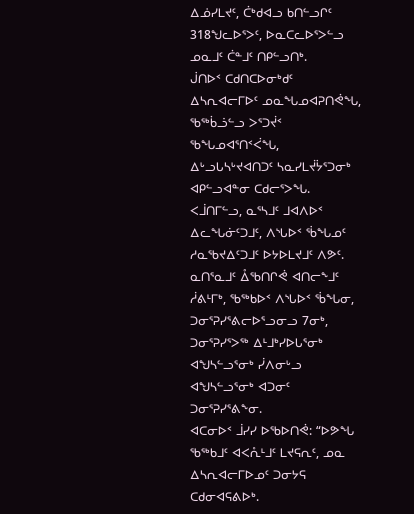ᐃᓅᓯᒪᔪᑦ, ᑖᒃᑯᐊᓗ ᑲᑎᓪᓗᒋᑦ 318ᖑᓚᐅᕐᐳᑦ, ᐅᓇᑕᓚᐅᕐᐳᓪᓗ ᓄᓇᒧᑦ ᑖᓐᒧᑦ ᑎᑭᓪᓗᑎᒃ.
ᒎᑎᐅᑉ ᑕᑯᑎᑕᐅᓂᒃᑯᑦ ᐃᓴᕆᐊᓕᒥᐅᑦ ᓄᓇᖓᓄᐊᕈᑎᕚᖓ, ᖃᖅᑳᓘᓪᓗ ᐳᕐᑐᔫᑉ ᖃᖓᓄᐊᕐᑎᑉᐹᖓ, ᐃᒡᓗᒐᓴᒡᔪᐊᑎᑐᑦ ᓴᓇᓯᒪᔫᔮᕐᑐᓂᒃ ᐊᑭᓪᓗᐊᓐᓂ ᑕᑯᓕᕐᐳᖓ.
ᐸᒨᑎᒥᓪᓗ, ᓇᕐᓴᒧᑦ ᒧᐊᐱᐅᑉ ᐃᓚᖓᓃᑦᑐᒧᑦ, ᐱᔅᒐᐅᑉ ᖄᖓᓄᑦ ᓱᓇᖃᔪᐃᑦᑐᒧᑦ ᐅᔭᐅᒪᔪᒧᑦ ᐱᕗᑦ.
ᓇᑎᕐᓇᒧᑦ ᐂᖃᑎᒋᕚ ᐊᑎᓕᖕᒧᑦ ᓲᕕᒻᒥᒃ, ᖃᖅᑲᐅᑉ ᐱᔅᒐᐅᑉ ᖄᖓᓂ, ᑐᓂᕐᕈᓯᕐᕕᓕᐅᕐᓗᓂᓗ 7ᓂᒃ, ᑐᓂᕐᕈᓯᕐᐳᖅ ᐃᒻᒧᒃᓯᐅᒐᕐᓂᒃ ᐊᖑᓴᓪᓗᕐᓂᒃ ᓰᐱᓂᒡᓗ ᐊᖑᓴᓪᓗᕐᓂᒃ ᐊᑐᓂᑦ ᑐᓂᕐᕈᓯᕐᕕᖕᓂ.
ᐊᑕᓂᐅᑉ ᒨᓯᓯ ᐅᖃᐅᑎᕚ: “ᐅᕗᖓ ᖃᖅᑲᒧᑦ ᐊᐸᕅᒻᒧᑦ ᒪᔪᕋᕆᑦ, ᓄᓇ ᐃᓴᕆᐊᓕᒥᐅᓄᑦ ᑐᓂᔭᕋ ᑕᑯᓂᐊᕋᕕᐅᒃ.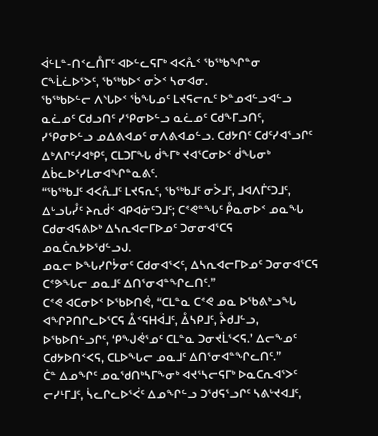ᐋᓪᒪᓐ-ᑎᑉᓚᑍᒥᑦ ᐊᐅᓪᓚᕋᒥᒃ ᐊᐸᕅᑉ ᖃᖅᑲᖏᓐᓂ ᑕᖕᒫᓛᐅᕐᐳᑦ, ᖃᖅᑲᐅᑉ ᓂᐴᑉ ᓴᓂᐊᓂ.
ᖃᖅᑲᐅᓪᓕ ᐱᔅᒐᐅᑉ ᖄᖓᓄᑦ ᒪᔪᕋᓕᕆᑦ ᐅᓐᓄᐊᓪᓗᐊᓪᓗ ᓇᓛᓄᑦ ᑕᑯᓗᑎᑦ ᓯᕿᓂᐅᓪᓗ ᓇᓛᓄᑦ ᑕᑯᖕᒥᓗᑎᑦ, ᓯᕿᓂᐅᓪᓗ ᓄᐃᕕᐊᓄᑦ ᓂᐱᕕᐊᓄᓪᓗ. ᑕᑯᔭᑎᑦ ᑕᑯᑦᓯᐊᕐᓗᒋᑦ ᐃᒃᐱᒋᑦᓯᐊᒃᑭᑦ, ᑕᒪᑐᒥᖓ ᑰᖕᒥᒃ ᔪᐊᕐᑕᓂᐅᑉ ᑰᖓᓂᒃ ᐃᑳᓚᐅᕐᓯᒪᓂᐊᖏᓐᓇᕕᑦ.
“ᖃᖅᑲᒧᑦ ᐊᐸᕅᒧᑦ ᒪᔪᕋᕆᑦ, ᖃᖅᑲᒧᑦ ᓂᐴᒧᑦ, ᒧᐊᐱᒦᑦᑐᒧᑦ, ᐃᒡᓗᒐᓮᑦ ᔨᕆᑰᑉ ᐊᑭᐊᓃᑦᑐᒧᑦ; ᑕᕝᕙᓐᖓᑦ ᑬᓇᓂᐅᑉ ᓄᓇᖓ ᑕᑯᓂᐊᕋᕕᐅᒃ ᐃᓴᕆᐊᓕᒥᐅᓄᑦ ᑐᓂᓂᐊᕐᑕᕋ ᓄᓇᑖᕆᔭᐅᖁᓪᓗᒍ.
ᓄᓇᓕ ᐅᖓᓯᒋᔮᓂᑦ ᑕᑯᓂᐊᕐᐸᑦ, ᐃᓴᕆᐊᓕᒥᐅᓄᑦ ᑐᓂᓂᐊᕐᑕᕋ ᑕᕝᕗᖓᓕ ᓄᓇᒧᑦ ᐃᑎᕐᓂᐊᓐᖏᓚᑎᑦ.”
ᑕᕝᕙ ᐊᑕᓂᐅᑉ ᐅᖃᐅᑎᕚ, “ᑕᒪᓐᓇ ᑕᕝᕙ ᓄᓇ ᐅᖃᕕᒃᓗᖓ ᐊᖏᕈᑎᒋᓚᐅᕐᑕᕋ ᐂᑉᕋᕼᐋᒧᑦ, ᐂᓴᑭᒧᑦ, ᔧᑯᒧᓪᓗ, ᐅᖃᐅᑎᓪᓗᒋᑦ, ‘ᑭᖑᕚᕐᓄᑦ ᑕᒪᓐᓇ ᑐᓂᔪᒫᕐᐸᕋ.’ ᐃᓕᖕᓄᑦ ᑕᑯᔭᐅᑎᑉᐸᕋ, ᑕᒪᐅᖓᓕ ᓄᓇᒧᑦ ᐃᑎᕐᓂᐊᓐᖏᓚᑎᑦ.”
ᑖᓐ ᐃᓄᖏᑦ ᓄᓇᖁᑎᒃᓴᒥᖕᓂᒃ ᐊᔪᕐᓴᓕᕋᒥᒃ ᐅᓇᑕᕆᐊᕐᐳᑦ ᓕᓯᒻᒥᒧᑦ, ᓵᓚᒋᓚᐅᕐᐹᑦ ᐃᓄᖏᓪᓗ ᑐᖁᕋᕐᓗᒋᑦ ᓴᕕᒡᔪᐊᒧᑦ,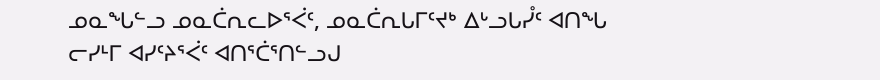ᓄᓇᖓᓪᓗ ᓄᓇᑖᕆᓚᐅᕐᐹᑦ, ᓄᓇᑖᕆᒐᒥᑦᔪᒃ ᐃᒡᓗᒐᓮᑦ ᐊᑎᖓ ᓕᓯᒻᒥ ᐊᓯᑦᔨᕐᐹᑦ ᐊᑎᕐᑖᕐᑎᓪᓗᒍ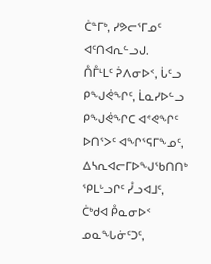ᑖᓐᒥᒃ, ᓯᕗᓕᕐᒥᓄᑦ ᐊᑦᑎᐊᕆᓪᓗᒍ.
ᑍᒤᒻᒪᑦ ᕉᐱᓂᐅᑉ, ᒑᑦᓗ ᑭᖑᕚᖏᑦ, ᒫᓇᓯᐅᓪᓗ ᑭᖑᕚᖏᑕ ᐊᕝᕙᖏᑦ ᐅᑎᕐᐳᑦ ᐊᖏᕐᕋᒥᖕᓄᑦ, ᐃᓴᕆᐊᓕᒥᐅᖑᖃᑎᑎᒃ ᕿᒪᒡᓗᒋᑦ ᓮᓗᐊᒧᑦ, ᑖᒃᑯᐊ ᑬᓇᓂᐅᑉ ᓄᓇᖓᓃᑦᑐᑦ,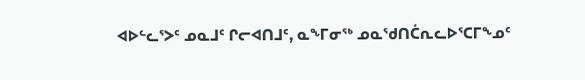ᐊᐅᓪᓚᕐᐳᑦ ᓄᓇᒧᑦ ᒋᓕᐊᑎᒧᑦ, ᓇᖕᒥᓂᖅ ᓄᓇᖁᑎᑖᕆᓚᐅᕐᑕᒥᖕᓄᑦ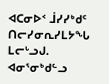ᐊᑕᓂᐅᑉ ᒨᓯᓯᒃᑯᑦ ᑎᓕᓯᓂᕆᓯᒪᔭᖓ ᒪᓕᒡᓗᒍ.
ᐊᓂᕐᓂᒃᑯᓪᓗ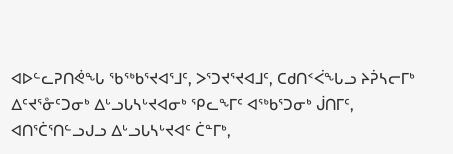ᐊᐅᓪᓚᕈᑎᕚᖓ ᖃᖅᑲᕐᔪᐊᕐᒧᑦ, ᐳᕐᑐᔪᕐᔪᐊᒧᑦ, ᑕᑯᑎᑉᐹᖓᓗ ᔨᕉᓴᓕᒥᒃ ᐃᑦᔪᕐᓁᑦᑐᓂᒃ ᐃᒡᓗᒐᓴᒡᔪᐊᓂᒃ ᕿᓚᖕᒥᑦ ᐊᖅᑲᕐᑐᓂᒃ ᒎᑎᒥᑦ,
ᐊᑎᕐᑖᕐᑎᓪᓗᒍᓗ ᐃᒡᓗᒐᓴᒡᔪᐊᑦ ᑖᓐᒥᒃ,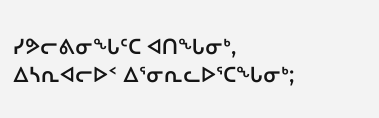ᓯᕗᓕᕕᓂᖓᑦᑕ ᐊᑎᖓᓂᒃ, ᐃᓴᕆᐊᓕᐅᑉ ᐃᕐᓂᕆᓚᐅᕐᑕᖓᓂᒃ;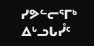ᓯᕗᓪᓕᕐᒥᒃ ᐃᒡᓗᒐᓮᑦ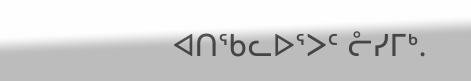ᐊᑎᖃᓚᐅᕐᐳᑦ ᓔᓯᒥᒃ.